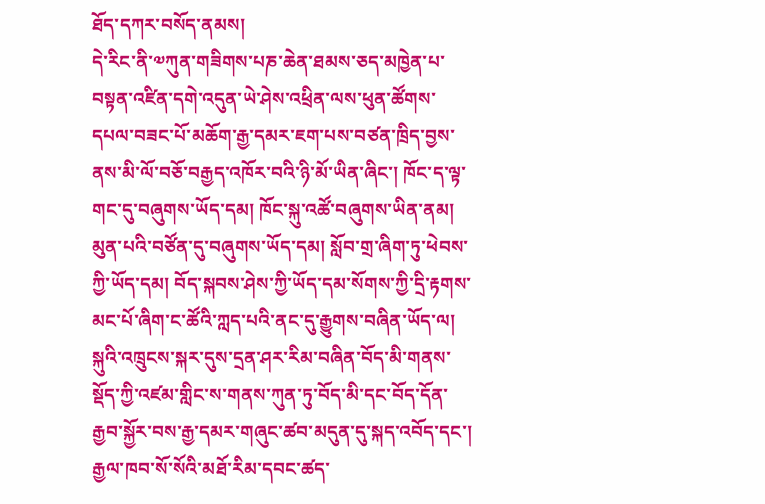ཐོད་དཀར་བསོད་ནམས།
དེ་རིང་ནི་༧ཀུན་གཟིགས་པཎ་ཆེན་ཐམས་ཅད་མཁྱེན་པ་བསྟན་འཛིན་དགེ་འདུན་ཡེ་ཤེས་འཕྲིན་ལས་ཕུན་ཚོགས་དཔལ་བཟང་པོ་མཆོག་རྒྱ་དམར་ཇག་པས་བཙན་ཁྲིད་བྱས་ནས་མི་ལོ་བཅོ་བརྒྱད་འཁོར་བའི་ཉི་མོ་ཡིན་ཞིང་། ཁོང་ད་ལྟ་གང་དུ་བཞུགས་ཡོད་དམ། ཁོང་སྐུ་འཚོ་བཞུགས་ཡིན་ནམ། མུན་པའི་བཙོན་དུ་བཞུགས་ཡོད་དམ། སློབ་གྲ་ཞིག་ཏུ་ཕེབས་ཀྱི་ཡོད་དམ། བོད་སྐབས་ཤེས་ཀྱི་ཡོད་དམ་སོགས་ཀྱི་དྲི་རྟགས་མང་པོ་ཞིག་ང་ཚོའི་ཀླད་པའི་ནང་དུ་རྒྱུགས་བཞིན་ཡོད་ལ། སྐུའི་འཁྲུངས་སྐར་དུས་དྲན་ཤར་རིམ་བཞིན་བོད་མི་གནས་སྡོད་ཀྱི་འཛམ་གླིང་ས་གནས་ཀུན་ཏུ་བོད་མི་དང་བོད་དོན་རྒྱབ་སྐྱོར་བས་རྒྱ་དམར་གཞུང་ཚབ་མདུན་དུ་སྐད་འབོད་དང་། རྒྱལ་ཁབ་སོ་སོའི་མཐོ་རིམ་དབང་ཚད་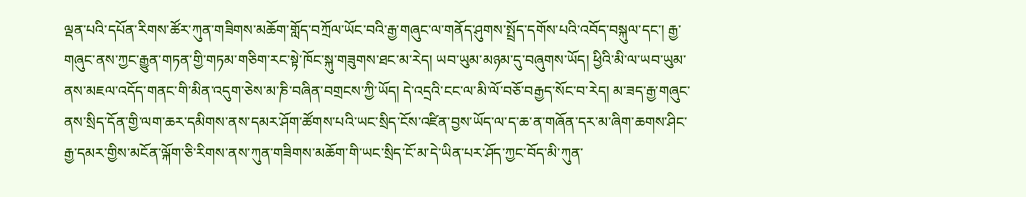ལྡན་པའི་དཔོན་རིགས་ཚོར་ཀུན་གཟིགས་མཆོག་གློད་བཀྲོལ་ཡོང་བའི་རྒྱ་གཞུང་ལ་གནོད་ཤུགས་སྤྲོད་དགོས་པའི་འབོད་བསྐུལ་དང་། རྒྱ་གཞུང་ནས་ཀྱང་རྒྱུན་གཏན་གྱི་གཏམ་གཅིག་རང་སྟེ་ཁོང་སྐུ་གཟུགས་ཐང་མ་རེད། ཡབ་ཡུམ་མཉམ་དུ་བཞུགས་ཡོད། ཕྱིའི་མི་ལ་ཡབ་ཡུམ་ནས་མཇལ་འདོད་གནང་གི་མིན་འདུག་ཅེས་མ་ཎི་བཞིན་བགྲངས་ཀྱི་ཡོད། དེ་འདྲའི་ངང་ལ་མི་ལོ་བཅོ་བརྒྱད་སོང་བ་རེད། མ་ཟད་རྒྱ་གཞུང་ནས་སྲིད་དོན་གྱི་ལག་ཆར་དམིགས་ནས་དམར་ཤོག་ཚོགས་པའི་ཡང་སྲིད་ངོས་འཛིན་བྱས་ཡོད་ལ་ད་ཆ་ན་གཞོན་དར་མ་ཞིག་ཆགས་ཤིང་རྒྱ་དམར་གྱིས་མངོན་ལྐོག་ཅི་རིགས་ནས་ཀུན་གཟིགས་མཆོག་གི་ཡང་སྲིད་ངོ་མ་དེ་ཡིན་པར་ཤོད་ཀྱང་བོད་མི་ཀུན་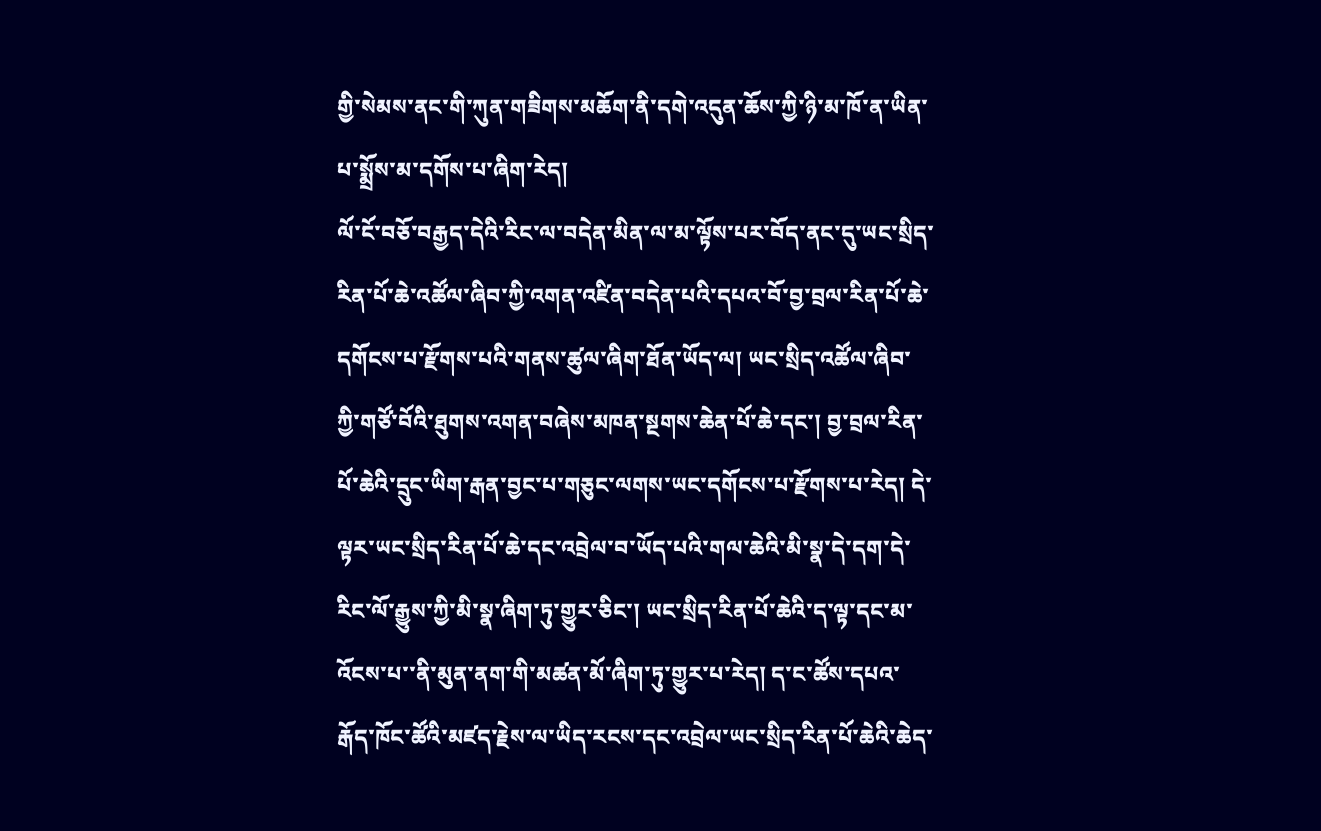གྱི་སེམས་ནང་གི་ཀུན་གཟིགས་མཆོག་ནི་དགེ་འདུན་ཆོས་ཀྱི་ཉི་མ་ཁོ་ན་ཡིན་པ་སྨྲོས་མ་དགོས་པ་ཞིག་རེད།
ལོ་ངོ་བཅོ་བརྒྱད་དེའི་རིང་ལ་བདེན་མིན་ལ་མ་ལྟོས་པར་བོད་ནང་དུ་ཡང་སྲིད་རིན་པོ་ཆེ་འཚོལ་ཞིབ་ཀྱི་འགན་འཛིན་བདེན་པའི་དཔའ་བོ་བྱ་བྲལ་རིན་པོ་ཆེ་དགོངས་པ་རྫོགས་པའི་གནས་ཚུལ་ཞིག་ཐོན་ཡོད་ལ། ཡང་སྲིད་འཚོལ་ཞིབ་ཀྱི་གཙོ་བོའི་ཐུགས་འགན་བཞེས་མཁན་སྔགས་ཆེན་པོ་ཆེ་དང་། བྱ་བྲལ་རིན་པོ་ཆེའི་དྲུང་ཡིག་རྒན་བྱང་པ་གཅུང་ལགས་ཡང་དགོངས་པ་རྫོགས་པ་རེད། དེ་ལྟར་ཡང་སྲིད་རིན་པོ་ཆེ་དང་འབྲེལ་བ་ཡོད་པའི་གལ་ཆེའི་མི་སྣ་དེ་དག་དེ་རིང་ལོ་རྒྱུས་ཀྱི་མི་སྣ་ཞིག་ཏུ་གྱུར་ཅིང་། ཡང་སྲིད་རིན་པོ་ཆེའི་ད་ལྟ་དང་མ་འོངས་པ་་ནི་མུན་ནག་གི་མཚན་མོ་ཞིག་ཏུ་གྱུར་པ་རེད། ད་ང་ཚོས་དཔའ་རྒོད་ཁོང་ཚོའི་མཛད་རྗེས་ལ་ཡིད་རངས་དང་འབྲེལ་ཡང་སྲིད་རིན་པོ་ཆེའི་ཆེད་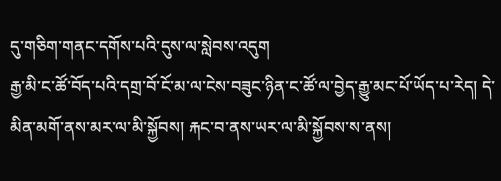དུ་གཅིག་གནང་དགོས་པའི་དུས་ལ་སླེབས་འདུག
རྒྱ་མི་ང་ཚོ་བོད་པའི་དགྲ་བོ་ངོ་མ་ལ་ངེས་བཟུང་ཉིན་ང་ཚོ་ལ་བྱེད་རྒྱུ་མང་པོ་ཡོད་པ་རེད། དེ་མིན་མགོ་ནས་མར་ལ་མི་སྐྱོབས། རྐང་བ་ནས་ཡར་ལ་མི་སྐྱོབས་ས་ནས།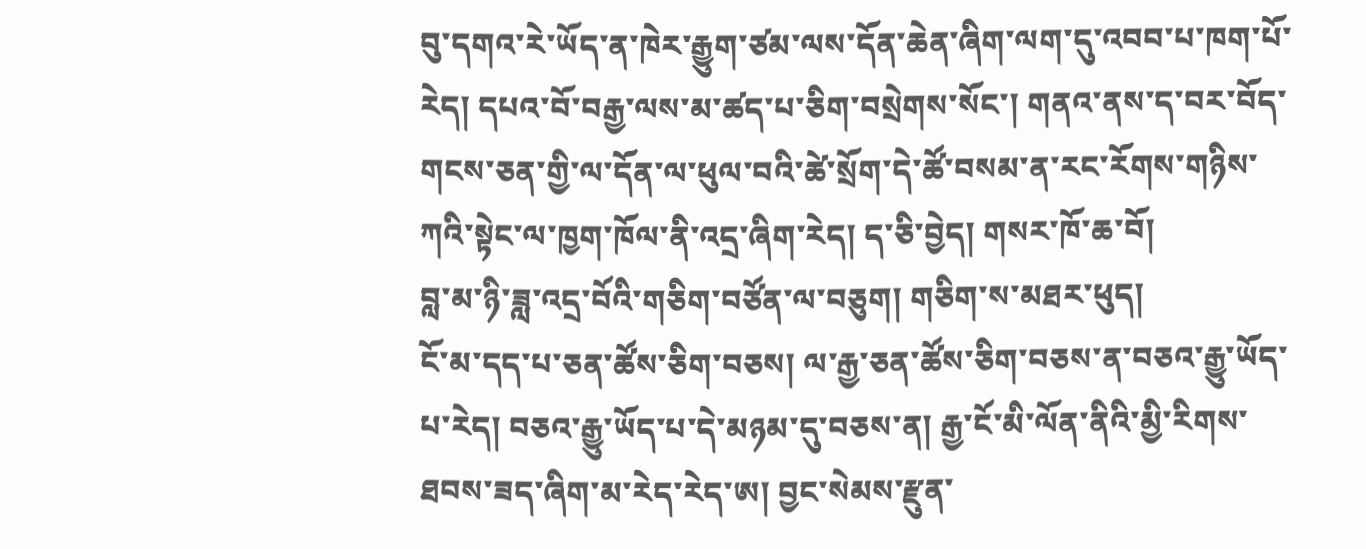བུ་དགའ་རེ་ཡོད་ན་ཁེར་རྒྱུག་ཙམ་ལས་དོན་ཆེན་ཞིག་ལག་དུ་འབབ་པ་ཁག་པོ་རེད། དཔའ་བོ་བརྒྱ་ལས་མ་ཚད་པ་ཅིག་བསྲེགས་སོང་། གནའ་ནས་ད་བར་བོད་གངས་ཅན་གྱི་ལ་དོན་ལ་ཕུལ་བའི་ཚེ་སྲོག་དེ་ཚོ་བསམ་ན་རང་རོགས་གཉིས་ཀའི་སྟེང་ལ་ཁྱག་ཁོལ་ནི་འདྲ་ཞིག་རེད། ད་ཅི་བྱེད། གསར་ཁོ་ཆ་བོ།
བླ་མ་ཉི་ཟླ་འདྲ་བོའི་གཅིག་བཙོན་ལ་བཅུག། གཅིག་ས་མཐར་ཕུད།
ངོ་མ་དད་པ་ཅན་ཚོས་ཅིག་བཅས། ལ་རྒྱ་ཅན་ཚོས་ཅིག་བཅས་ན་བཅའ་རྒྱུ་ཡོད་པ་རེད། བཅའ་རྒྱུ་ཡོད་པ་དེ་མཉམ་དུ་བཅས་ན། རྒྱ་ངོ་མི་ལོན་ནིའི་མྱི་རིགས་ཐབས་ཟད་ཞིག་མ་རེད་རེད་ཨ། བྱང་སེམས་རྫུན་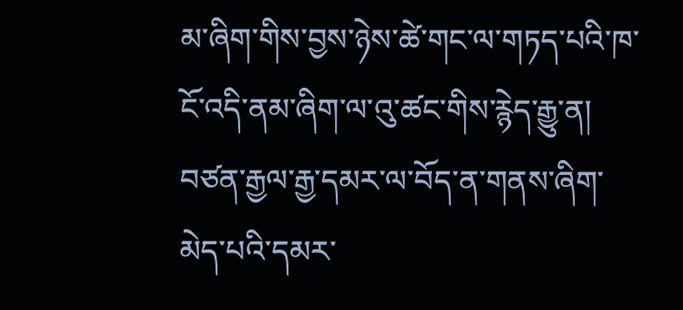མ་ཞིག་གིས་བྱས་ཉེས་ཚེ་གང་ལ་གཏད་པའི་ཁ་ངོ་འདི་ནམ་ཞིག་ལ་འུ་ཚང་གིས་རྙེད་རྒྱུ་ན། བཙན་རྒྱལ་རྒྱ་དམར་ལ་བོད་ན་གནས་ཞིག་མེད་པའི་དམར་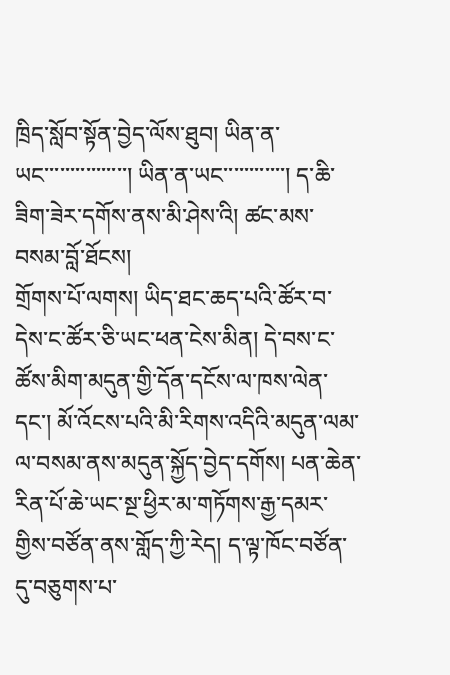ཁྲིད་སློབ་སྟོན་བྱེད་ལོས་ཐུབ། ཡིན་ན་ཡང་་་་་་་་་་་་་་་་། ཡིན་ན་ཡང་་་་་་་་་་་་། ད་ཆི་ཟིག་ཟེར་དགོས་ནས་མི་ཤེས་འི། ཚང་མས་བསམ་བློ་ཐོངས།
གྲོགས་པོ་ལགས། ཡིད་ཐང་ཆད་པའི་ཚོར་བ་དེས་ང་ཚོར་ཅི་ཡང་ཕན་ངེས་མིན། དེ་བས་ང་ཚོས་མིག་མདུན་གྱི་དོན་དངོས་ལ་ཁས་ལེན་དང་། མོ་འོངས་པའི་མི་རིགས་འདིའི་མདུན་ལམ་ལ་བསམ་ནས་མདུན་སྐྱོད་བྱེད་དགོས། པན་ཆེན་རིན་པོ་ཆེ་ཡང་སྔ་ཕྱིར་མ་གཏོགས་རྒྱ་དམར་གྱིས་བཙོན་ནས་གློད་ཀྱི་རེད། ད་ལྟ་ཁོང་བཙོན་དུ་བཅུགས་པ་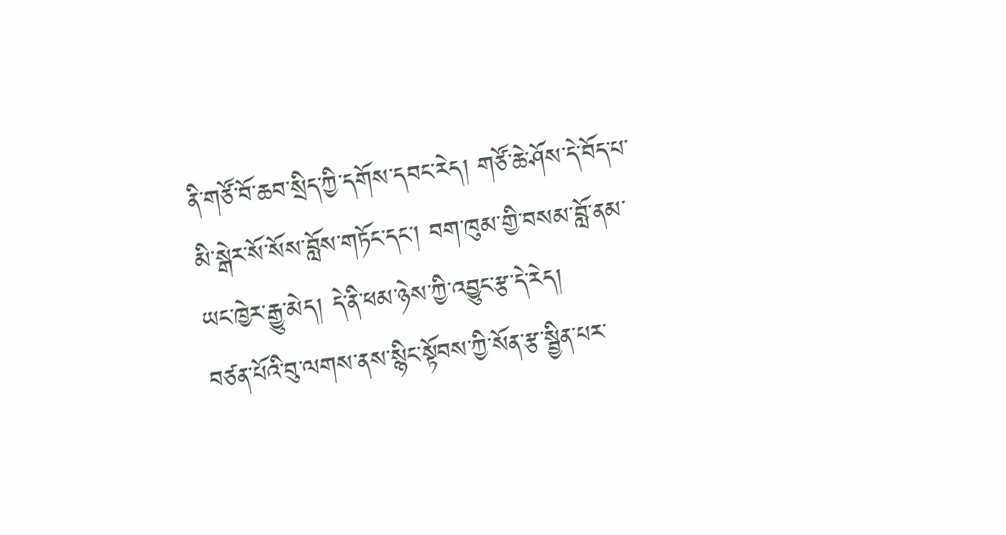ནི་གཙོ་བོ་ཆབ་སྲིད་ཀྱི་དགོས་དབང་རེད། གཙོ་ཆེ་ཤོས་དེ་བོད་པ་མི་སྒེར་སོ་སོས་བློས་གཏོང་དང་། བག་ཁུམ་གྱི་བསམ་བློ་ནམ་ཡང་ཁྱེར་རྒྱུ་མེད། དེ་ནི་ཕམ་ཉེས་ཀྱི་འབྱུང་རྩ་དེ་རེད།
བཙན་པོའི་བུ་ལགས་ནས་སྙིང་སྟོབས་ཀྱི་སོན་རྩ་སྦྱིན་པར་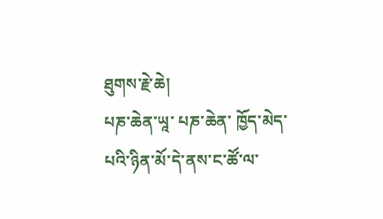ཐུགས་རྗེ་ཆེ།
པཎ་ཆེན་ཡཱ་ པཎ་ཆེན་ ཁྱོད་མེད་པའི་ཉིན་མོ་དེ་ནས་ང་ཚོ་ལ་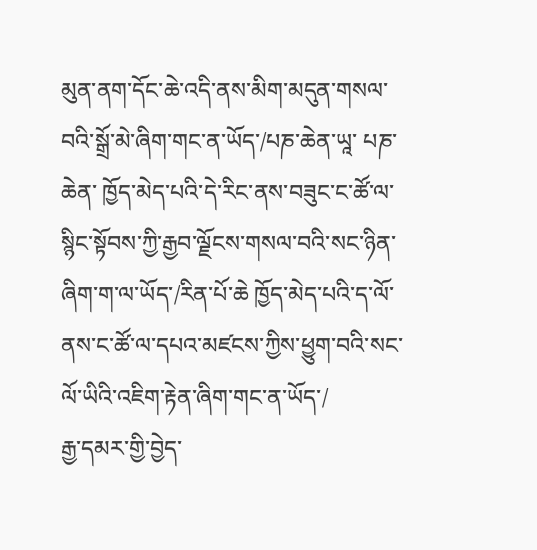མུན་ནག་དོང་ཆེ་འདི་ནས་མིག་མདུན་གསལ་བའི་སྒྲོ་མེ་ཞིག་གང་ན་ཡོད་/པཎ་ཆེན་ཡཱ་ པཎ་ཆེན་ ཁྱོད་མེད་པའི་དེ་རིང་ནས་བཟུང་ང་ཚོ་ལ་སྙིང་སྟོབས་ཀྱི་རྒྱབ་ལྗོངས་གསལ་བའི་སང་ཉིན་ཞིག་ག་ལ་ཡོད་/རིན་པོ་ཆེ ཁྱོད་མེད་པའི་ད་ལོ་ནས་ང་ཚོ་ལ་དཔའ་མཛངས་ཀྱིས་ཕྱུག་བའི་སང་ལོ་ཡིའི་འཇིག་རྟེན་ཞིག་གང་ན་ཡོད་/
རྒྱ་དམར་གྱི་བྱེད་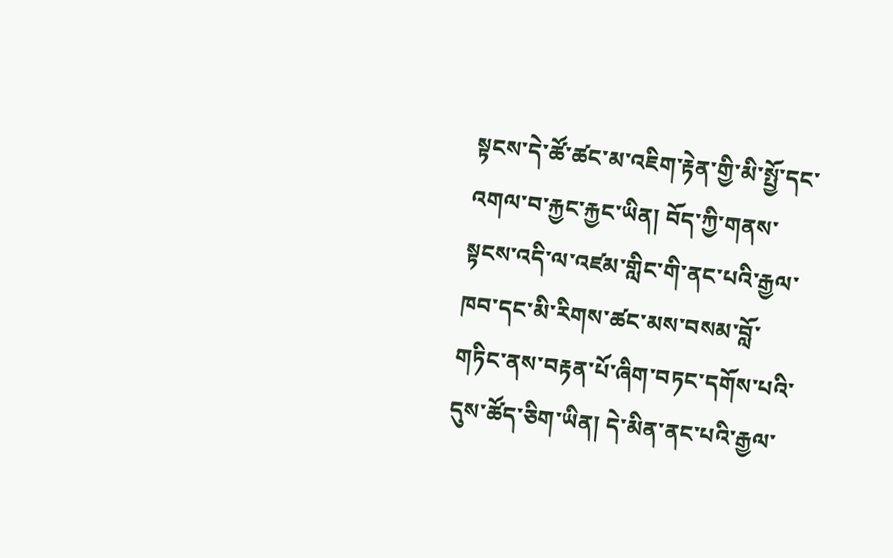སྟངས་དེ་ཚོ་ཚང་མ་འཇིག་རྟེན་གྱི་མི་སྤྱོ་དང་འགལ་བ་རྐྱང་རྐྱང་ཡིན། བོད་ཀྱི་གནས་སྟངས་འདི་ལ་འཛམ་གླིང་གི་ནང་པའི་རྒྱལ་ཁབ་དང་མི་རིགས་ཚང་མས་བསམ་བློ་གཏིང་ནས་བརྟན་པོ་ཞིག་བཏང་དགོས་པའི་དུས་ཚོད་ཅིག་ཡིན། དེ་མིན་ནང་པའི་རྒྱལ་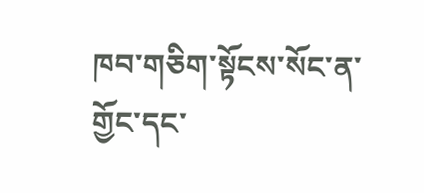ཁབ་གཅིག་སྟོངས་སོང་ན་གྱོང་དང་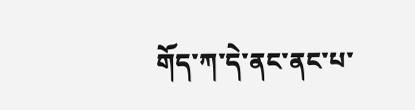གོད་ཀ་དེ་ནང་ནང་པ་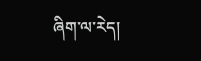ཞིག་ལ་རེད།